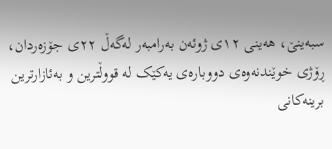سبەینێ، هەینی ۱۲ی ژوئەن بەرامبەر لەگەڵ ۲۲ی جۆزەردان، ڕۆژی خوێندنەوەی دووبارەی یەکێک لە قووڵترین و بەئازارترین برینەکانی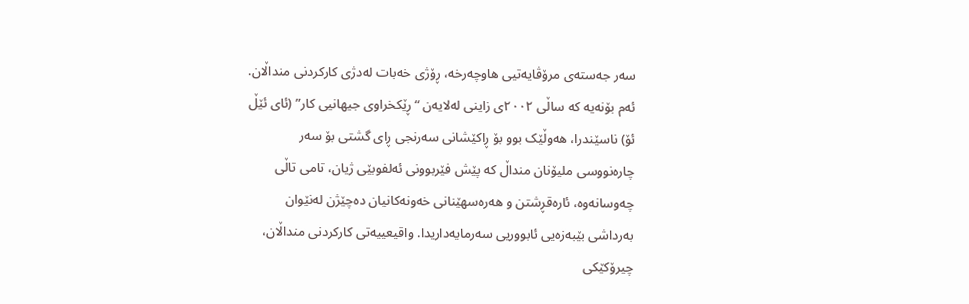سەر جەستەی مرۆڤایەتیی هاوچەرخە، ڕۆژی خەبات لەدژی کارکردنی منداڵان. ئەم بۆنەیە کە ساڵی ۲۰۰۲ی زاینی لەلایەن “ڕێکخراوی جیهانیی کار” (ئای ئێڵ ئۆ) ناسێندرا، هەوڵێک بوو بۆ ڕاکێشانی سەرنجی ڕای گشتی بۆ سەر چارەنووسی ملیۆنان منداڵ کە پێش فێربوونی ئەلفوبێی ژیان، تامی تاڵی چەوسانەوە، ئارەقڕشتن و هەرەسهێنانی خەونەکانیان دەچێژن لەنێوان بەرداشی بێبەزەیی ئابووریی سەرمایەداریدا. واقیعییەتی کارکردنی منداڵان، چیرۆکێکی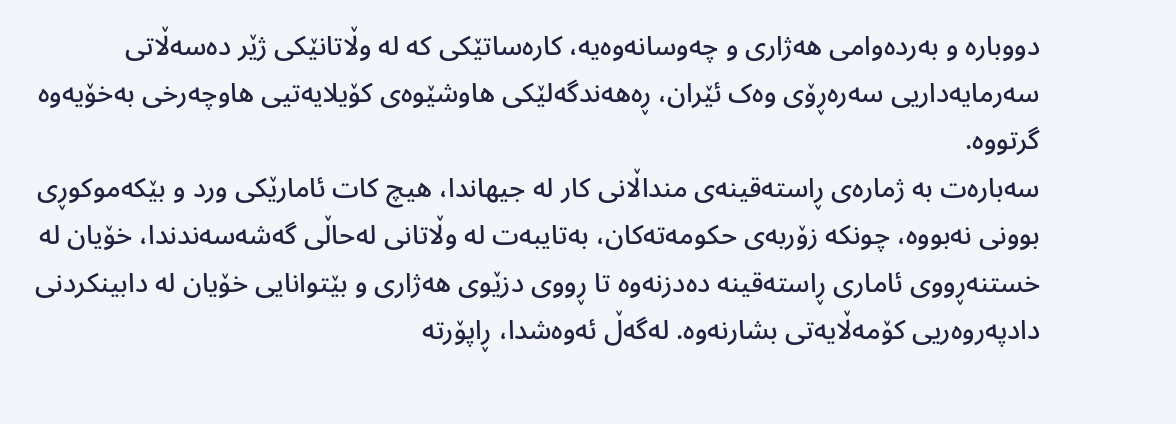دووبارە و بەردەوامی هەژاری و چەوسانەوەیە، کارەساتێکی کە لە وڵاتانێکی ژێر دەسەڵاتی سەرمایەداریی سەرەڕۆی وەک ئێران، ڕەهەندگەلێکی هاوشێوەی کۆیلایەتیی هاوچەرخی بەخۆیەوە گرتووە.
سەبارەت بە ژمارەی ڕاستەقینەی منداڵانی کار لە جیهاندا، هیچ کات ئامارێکی ورد و بێکەموکوڕی بوونی نەبووە، چونکە زۆربەی حکومەتەکان، بەتایبەت لە وڵاتانی لەحاڵی گەشەسەندندا، خۆیان لە خستنەڕووی ئاماری ڕاستەقینە دەدزنەوە تا ڕووی دزێوی هەژاری و بێتوانایی خۆیان لە دابینکردنی دادپەروەریی کۆمەڵایەتی بشارنەوە. لەگەڵ ئەوەشدا، ڕاپۆرتە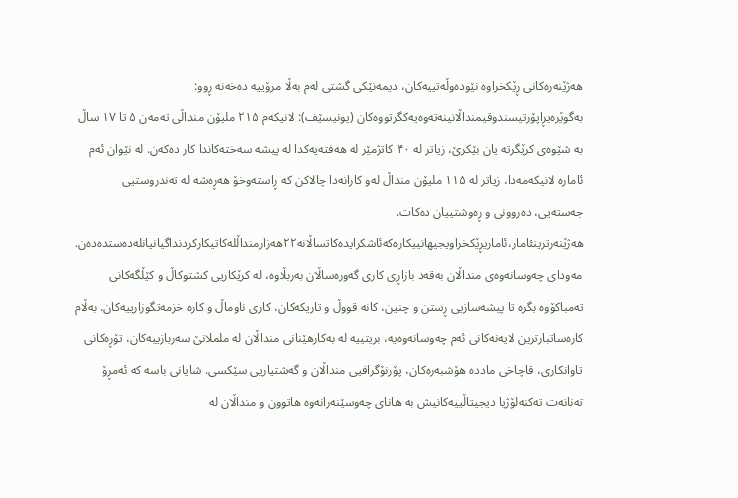هەژێنەرەکانی ڕێکخراوە نێودەوڵەتییەکان، دیمەنێکی گشتی لەم بەڵا مرۆییە دەخەنە ڕوو:
بەگوێرەیڕاپۆرتیسندوقیمنداڵانینەتەوەیەکگرتووەکان (یونیسێف): لانیکەم ۲۱۵ ملیۆن منداڵی تەمەن ۵ تا ۱۷ ساڵ بە شێوەی کرێگرتە یان بێکرێ، زیاتر لە ۴۰ کاتژمێر لە هەفتەیەکدا لە پیشە سەختەکاندا کار دەکەن. لە نێوان ئەم ئامارە لانیکەمەدا، زیاتر لە ۱۱۵ ملیۆن منداڵ لەو کارانەدا چالاکن کە ڕاستەوخۆ هەڕەشە لە تەندروستیی جەستەیی، دەروونی و ڕەوشتییان دەکات.
هەژێنەرترینئامار،ئاماریڕێکخراویجیهانییکارەکەئاشکرایدەکاتساڵانە۲۲هەزارمنداڵلەکاتیکارکردنداگیانیانلەدەستدەدەن.
مەودای چەوسانەوەی منداڵان بەقەد بازاڕی کاری گەورەساڵان بەربڵاوە، لە کرێکاریی کشتوکاڵ و کێڵگەکانی تەمباکۆوە بگرە تا پیشەسازیی ڕستن و چنین، کانە قووڵ و تاریکەکان، کاری ناوماڵ و کارە خزمەتگوزارییەکان. بەڵام کارەساتبارترین لایەنەکانی ئەم چەوسانەوەیە، بریتییە لە بەکارهێنانی منداڵان لە ململانێ سەربازییەکان، تۆڕەکانی تاوانکاری، قاچاخی ماددە هۆشبەرەکان، پۆرنۆگرافیی منداڵان و گەشتیاریی سێکسی. شایانی باسە کە ئەمڕۆ تەنانەت تەکنەلۆژیا دیجیتاڵییەکانیش بە هانای چەوسێنەرانەوە هاتوون و منداڵان لە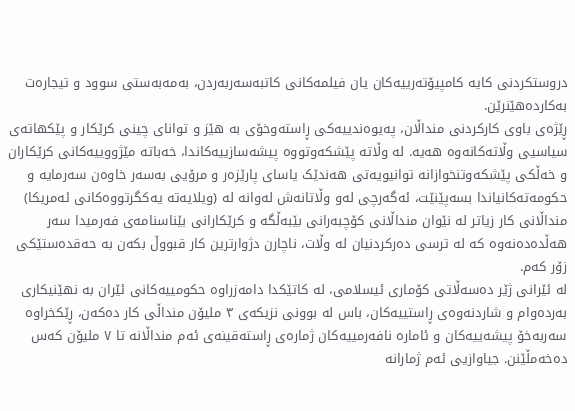دروستکردنی کایە کامپیۆتەرییەکان یان فیلمەکانی کاتبەسەربەردن، بەمەبەستی سوود و تیجارەت بەکاردەهێنرێن.
ڕێژەی باوی کارکردنی منداڵان، پەیوەندییەکی ڕاستەوخۆی بە هێز و توانای چینی کرێکار و پێکهاتەی سیاسیی وڵاتەکانەوە هەیە. لە وڵاتە پێشکەوتووە پیشەسازییەکاندا، خەباتە مێژووییەکانی کرێکاران و خەڵکی پێشکەوتنخوازانە توانیویەتی هەندێک یاسای پارێزەر و مرۆیی بەسەر خاوەن سەرمایە و حکومەتەکانیاندا بسەپێنێت، ئەگەرچی لەو وڵاتانەش لەوانە لە (ویلایەتە یەکگرتووەکانی ئەمریکا) منداڵانی کار زیاتر لە نێوان منداڵانی کۆچبەرانی بێبەڵگە و کرێکارانی بێناسنامەی فەرمیدا سەر هەڵدەدەنەوە کە لە ترسی دەرکردنیان لە وڵات، ناچارن دژوارترین کار قبووڵ بکەن بە حەقدەستێکی زۆر کەم.
له ئێرانی ژێر دەسەڵاتی کۆماری ئیسلامی، لە کاتێکدا دامەزراوە حکومییەکانی ئێران بە نهێنیکاری بەردەوام و شاردنەوەی ڕاستییەکان، باس لە بوونی نزیکەی ۳ ملیۆن منداڵی کار دەکەن، ڕێکخراوە سەربەخۆ پیشەییەکان و ئامارە نافەرمییەکان ژمارەی ڕاستەقینەی ئەم منداڵانە تا ۷ ملیۆن کەس دەخەمڵێنن. جیاوازیی ئەم ژمارانە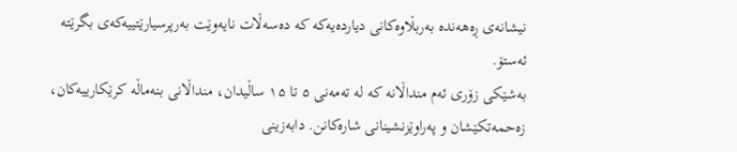نیشانەی ڕەهەندە بەربڵاوەکانی دیاردەیەکە کە دەسەڵات نایەوێت بەرپرسیارێتییەکەی بگرێتە ئەستۆ.
بەشێکی زۆری ئەم منداڵانە کە لە تەمەنی ۵ تا ۱۵ ساڵیدان، منداڵانی بنەماڵە کرێکارییەکان، زەحمەتکێشان و پەراوێزنشینانی شارەکانن. دابەزینی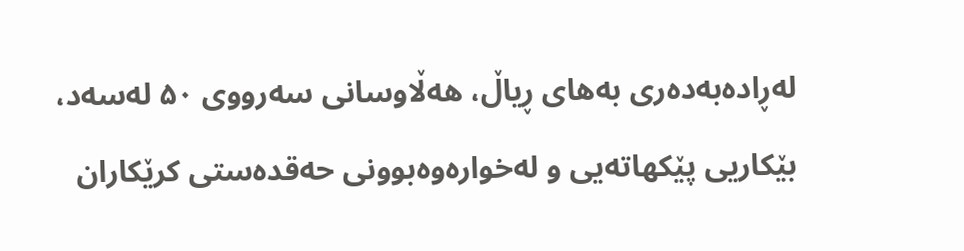لەڕادەبەدەری بەهای ڕیاڵ، هەڵاوسانی سەرووی ۵۰ لەسەد، بێکاریی پێکهاتەیی و لەخوارەوەبوونی حەقدەستی کرێکاران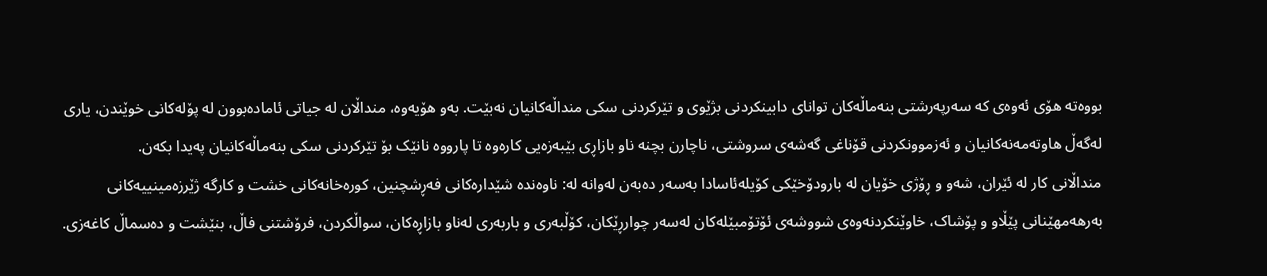بووەتە هۆی ئەوەی کە سەرپەرشتی بنەماڵەکان توانای دابینکردنی بژێوی و تێرکردنی سکی منداڵەکانیان نەبێت. بەو هۆیەوە، منداڵان لە جیاتی ئامادەبوون لە پۆلەکانی خوێندن، یاری لەگەڵ هاوتەمەنەکانیان و ئەزموونکردنی قۆناغی گەشەی سروشتی، ناچارن بچنە ناو بازاڕی بێبەزەیی کارەوە تا پارووە نانێک بۆ تێرکردنی سکی بنەماڵەکانیان پەیدا بکەن.
منداڵانی کار لە ئێران، شەو و ڕۆژی خۆیان لە بارودۆخێکی کۆیلەئاسادا بەسەر دەبەن لەوانە لە: ناوەندە شێدارەکانی فەڕشچنین، کورەخانەکانی خشت و کارگە ژێرزەمینییەکانی بەرهەمهێنانی پێڵاو و پۆشاک، خاوێنکردنەوەی شووشەی ئۆتۆمبێلەکان لەسەر چوارڕێکان، کۆڵبەری و باربەری لەناو بازاڕەکان، سواڵکردن، فرۆشتنی فاڵ، بنێشت و دەسماڵ کاغەزی.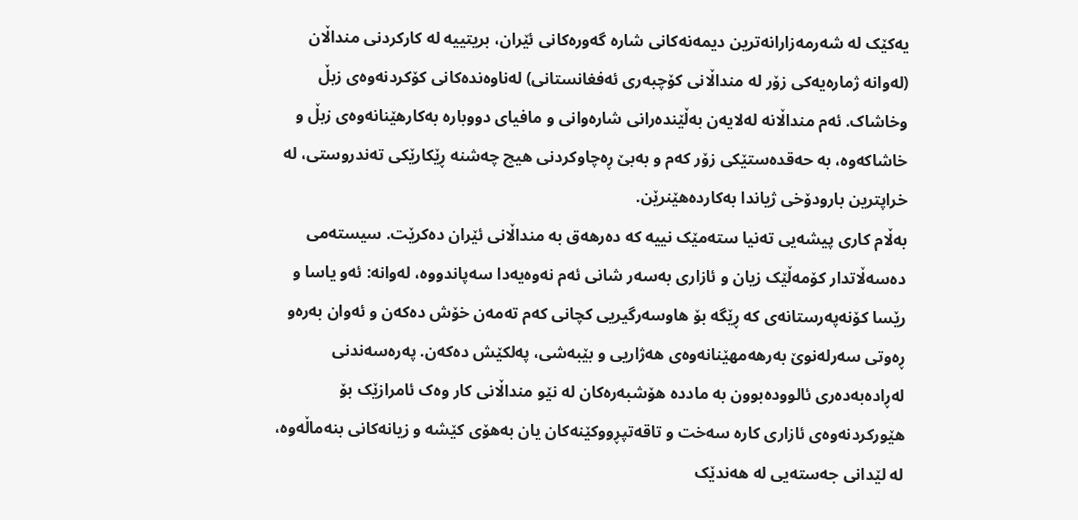یەکێک لە شەرمەزارانەترین دیمەنەکانی شارە گەورەکانی ئێران، بریتییە لە کارکردنی منداڵان (لەوانە ژمارەیەکی زۆر لە منداڵانی کۆچبەری ئەفغانستانی) لەناوەندەکانی کۆکردنەوەی زبڵ وخاشاک. ئەم منداڵانە لەلایەن بەڵێندەرانی شارەوانی و مافیای دووبارە بەکارهێنانەوەی زبڵ و خاشاکەوە، بە حەقدەستێکی زۆر کەم و بەبێ ڕەچاوکردنی هیچ چەشنە ڕێکارێکی تەندروستی، لە خراپترین بارودۆخی ژیاندا بەکاردەهێنرێن.
بەڵام کاری پیشەیی تەنیا ستەمێک نییە کە دەرهەق بە منداڵانی ئێران دەکرێت. سیستەمی دەسەڵاتدار کۆمەڵێک زیان و ئازاری بەسەر شانی ئەم نەوەیەدا سەپاندووە، لەوانە: ئەو یاسا و رێسا کۆنەپەرستانەی کە ڕێگە بۆ هاوسەرگیریی کچانی کەم تەمەن خۆش دەکەن و ئەوان بەرەو ڕەوتی سەرلەنوێ بەرهەمهێنانەوەی هەژاریی و بێبەشی، پەلکێش دەکەن. پەرەسەندنی لەڕادەبەدەری ئالوودەبوون بە ماددە هۆشبەرەکان لە نێو منداڵانی کار وەک ئامرازێک بۆ هێورکردنەوەی ئازاری کارە سەخت و تاقەتپڕووکێنەکان یان بەهۆی کێشە و زیانەکانی بنەماڵەوە، لە لێدانی جەستەیی لە هەندێک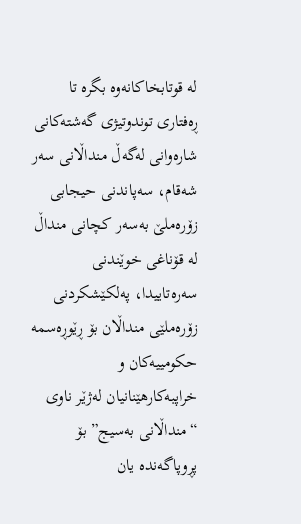لە قوتابخاکانەوە بگرە تا ڕەفتاری توندوتیژی گەشتەکانی شارەوانی لەگەڵ منداڵانی سەر شەقام، سەپاندنی حیجابی زۆرەملێ بەسەر کچانی منداڵ لە قۆناغی خوێندنی سەرەتاییدا، پەلکێشکردنی زۆرەملێی منداڵان بۆ ڕێوڕەسمە حکومییەکان و خراپبەکارهێنانیان لەژێر ناوی “منداڵانی بەسیج” بۆ پڕوپاگەندە یان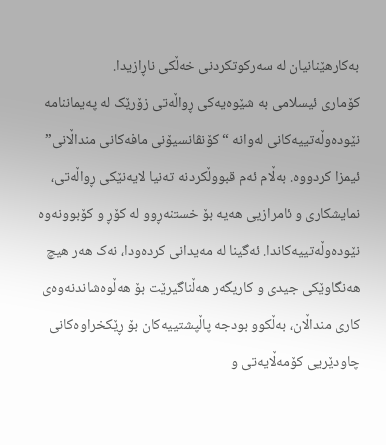بەکارهێنانیان لە سەرکوتکردنی خەڵکی ناڕازیدا.
کۆماری ئیسلامی بە شێوەیەکی ڕواڵەتی زۆرێک لە پەیماننامە نێودەوڵەتییەکانی لەوانە “کۆنڤانسیۆنی مافەکانی منداڵانی” ئیمزا کردووە. بەڵام ئەم قبووڵکردنە تەنیا لایەنێکی ڕواڵەتی، نمایشکاری و ئامرازیی هەیە بۆ خستنەڕوو لە کۆڕ و کۆبوونەوە نێودەوڵەتییەکاندا. ئەگینا لە مەیدانی کردەودا، نەک هەر هیچ هەنگاوێکی جیدی و کاریگەر هەڵناگیرێت بۆ هەڵوەشاندنەوەی کاری منداڵان، بەڵکوو بودجە پاڵپشتییەکان بۆ ڕێکخراوەکانی چاودێریی کۆمەڵایەتی و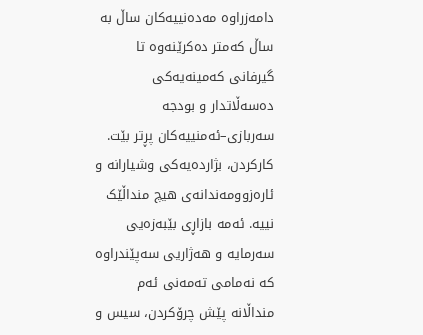دامەزراوە مەدەنییەکان ساڵ بە ساڵ کەمتر دەکرێنەوە تا گیرفانی کەمینەیەکی دەسەڵاتدار و بودجە سەربازی–ئەمنییەکان پڕتر بێت.
کارکردن، بژاردەیەکی وشیارانە و ئارەزوومەندانەی هیچ منداڵێک نییە. ئەمە بازاڕی بێبەزەیی سەرمایە و هەژاریی سەپێندراوە کە نەمامی تەمەنی ئەم منداڵانە پێش چرۆکردن، سیس و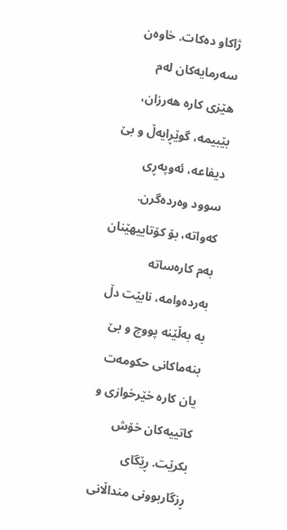ژاکاو دەکات. خاوەن سەرمایەکان لەم هێزی کارە هەرزان، بێبیمە، گوێڕایەڵ و بێ دیفاعە، ئەوپەڕی سوود وەردەگرن.
کەواتە، بۆ کۆتاییهێنان بەم کارەساتە بەردەوامە، نابێت دڵ بە بەڵێنە پووچ و بێ بنەماکانی حکومەت یان کارە خێرخوازی و کاتییەکان خۆش بکرێت. ڕێگای ڕزگاربوونی منداڵانی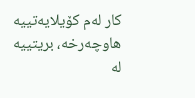کار لەم کۆیلایەتییە هاوچەرخە، بریتییە لە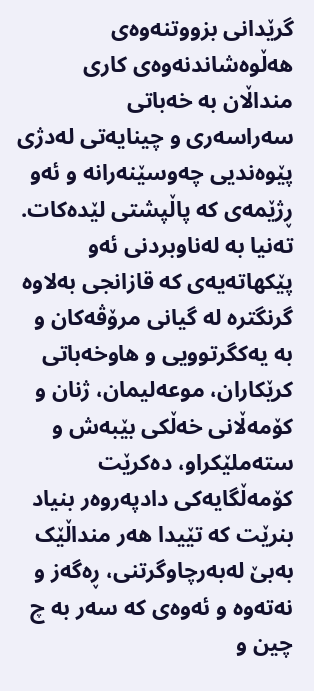گرێدانی بزووتنەوەی هەڵوەشاندنەوەی کاری منداڵان بە خەباتی سەراسەری و چینایەتی لەدژی پێوەندیی چەوسێنەرانە و ئەو ڕژێمەی کە پاڵپشتی لێدەکات. تەنیا بە لەناوبردنی ئەو پێکهاتەیەی کە قازانجی بەلاوە گرنگترە لە گیانی مرۆڤەکان و بە یەکگرتوویی و هاوخەباتی کرێکاران، موعەلیمان، ژنان و کۆمەڵانی خەڵکی بێبەش و ستەملێکراو، دەکرێت کۆمەڵگایەکی دادپەروەر بنیاد بنرێت کە تێیدا هەر منداڵێک بەبێ لەبەرچاوگرتنی، ڕەگەز و نەتەوە و ئەوەی کە سەر بە چ چین و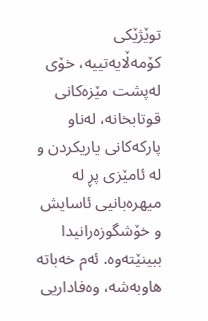توێژێکی کۆمەڵایەتییە، خۆی لەپشت مێزەکانی قوتابخانە، لەناو پارکەکانی یاریکردن و لە ئامێزی پڕ لە میهرەبانیی ئاسایش و خۆشگوزەرانیدا ببینێتەوە. ئەم خەباتە هاوبەشە، وەفاداریی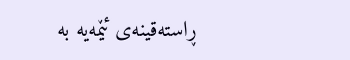ڕاستەقینەی ئێمەیە بە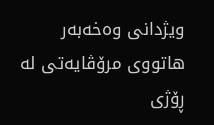ویژدانی وەخەبەر هاتووی مرۆڤایەتی لە ڕۆژی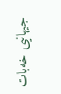جیهانیی خەبات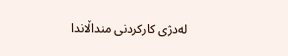لەدژی کارکردنی منداڵاندا